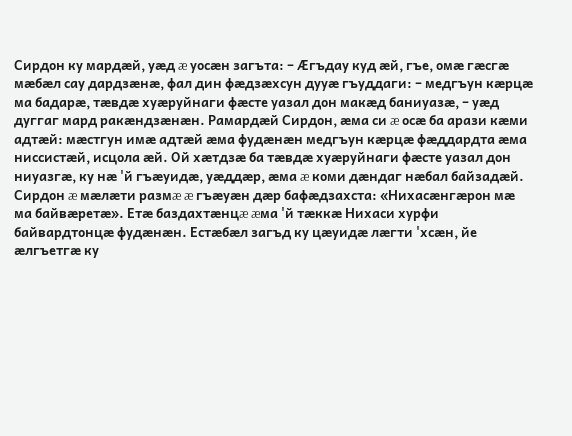Сирдон ку мардæй, уæд æ уосæн загъта: – Æгъдау куд æй, гъе, омæ гæсгæ мæбæл сау дардзæнæ, фал дин фæдзæхсун дууæ гъуддаги: – медгъун кæрцæ ма бадарæ, тæвдæ хуæруйнаги фæсте уазал дон макæд баниуазæ, – уæд дуггаг мард ракæндзæнæн. Рамардæй Сирдон, æма си æ осæ ба арази кæми адтæй: мæстгун имæ адтæй æма фудæнæн медгъун кæрцæ фæддардта æма ниссистæй, исцола æй. Ой хæтдзæ ба тæвдæ хуæруйнаги фæсте уазал дон ниуазгæ, ку нæ 'й гъæуидæ, уæддæр, æма æ коми дæндаг нæбал байзадæй. Сирдон æ мæлæти размæ æ гъæуæн дæр бафæдзахста: «Нихасæнгæрон мæ ма байвæретæ». Етæ баздахтæнцæ æма 'й тæккæ Нихаси хурфи байвардтонцæ фудæнæн. Естæбæл загъд ку цæуидæ лæгти 'хсæн, йе æлгъетгæ ку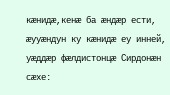кæнидæ,кенæ ба æндæр ести, æууæндун ку кæнидæ еу инней, уæддæр фæлдистонцæ Сирдонæн сæхе: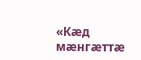«Кæд мæнгæттæ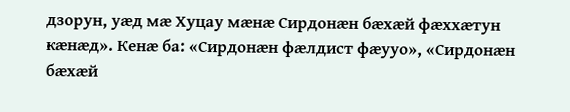дзорун, уæд мæ Хуцау мæнæ Сирдонæн бæхæй фæххæтун кæнæд». Кенæ ба: «Сирдонæн фæлдист фæууо», «Сирдонæн бæхæй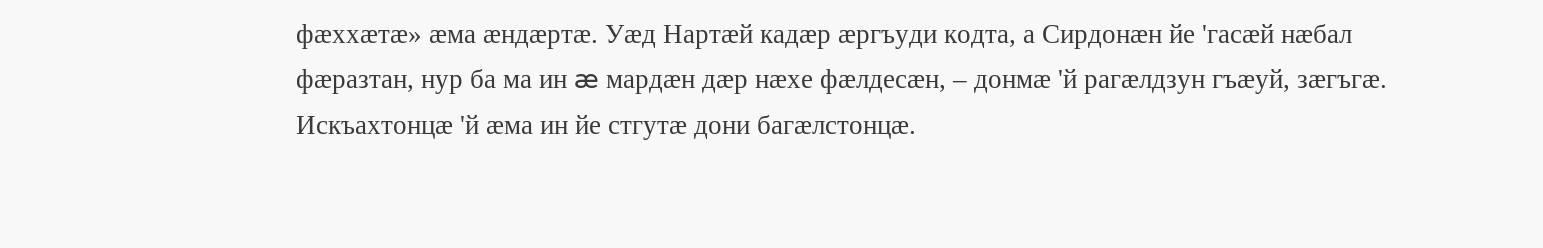фæххæтæ» æма æндæртæ. Уæд Нартæй кадæр æргъуди кодта, а Сирдонæн йе 'гасæй нæбал фæразтан, нур ба ма ин æ мардæн дæр нæхе фæлдесæн, – донмæ 'й рагæлдзун гъæуй, зæгъгæ. Искъахтонцæ 'й æма ин йе стгутæ дони багæлстонцæ.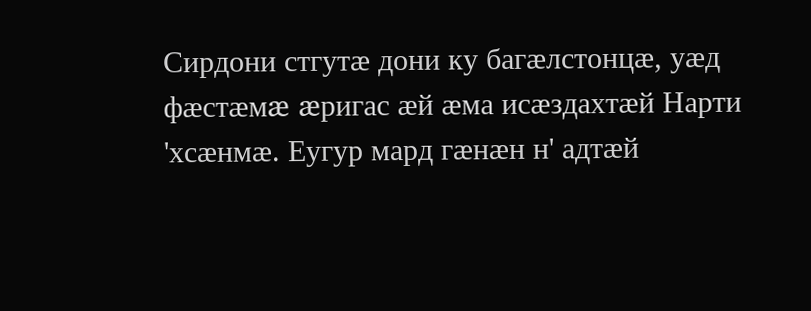Сирдони стгутæ дони ку багæлстонцæ, уæд фæстæмæ æригас æй æма исæздахтæй Нарти 'хсæнмæ. Еугур мард гæнæн н' адтæй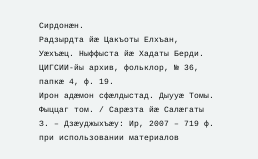Сирдонæн.
Радзырдта йæ Цакъоты Елхъан, Уæхъæц. Ныффыста йæ Хадаты Берди. ЦИГСИИ-йы архив, фольклор, № 36, папкæ 4, ф. 19.
Ирон адæмон сфæлдыстад. Дыууæ Томы. Фыццаг том. / Сарæзта йæ Салæгаты З. – Дзæуджыхъæу: Ир, 2007 – 719 ф.
при использовании материалов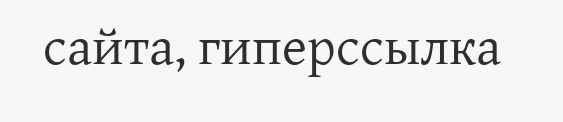сайта, гиперссылка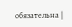обязательна |